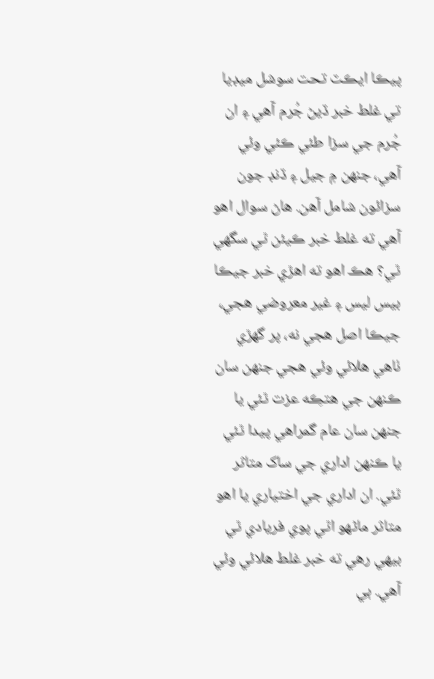پيڪا ايڪٽ تحت سوشل ميڊيا تي غلط خبر ڏيڻ جُرم آھي ۽ ان جُرم جي سزا طئي ڪئي وئي آھي، جنھن ۾ جيل ۽ ڏنڊ جون سزائون شامل آھن. ھاڻ سوال اھو آھي ته غلط خبر ڪيئن ٿي سگھي ٿي؟ ھڪ اھو ته اھڙي خبر جيڪا بيس ليس ۽ غير معروضي ھجي، جيڪا اصل ھجي نه، پر گھڙي ٺاھي ھلائي وئي ھجي جنھن سان ڪنھن جي ھتڪِه عزت ٿئي يا جنھن سان عام گمراھي پيدا ٿئي يا ڪنھن اداري جي ساک متاثر ٿئي. ان اداري جي اختياري يا اھو متاثر ماڻھو اٿي پوي فريادي ٿي بيھي رھي ته خبر غلط ھلائي وئي آھي. ٻي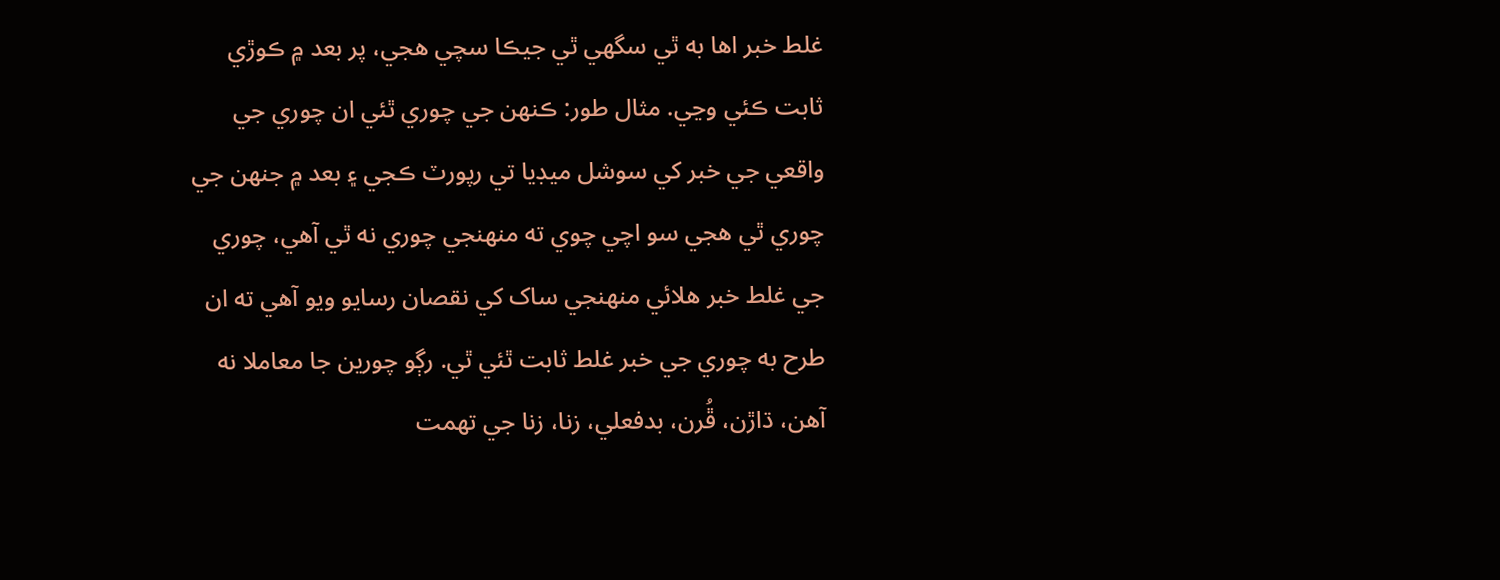غلط خبر اھا به ٿي سگھي ٿي جيڪا سچي ھجي، پر بعد ۾ ڪوڙي ثابت ڪئي وڃي. مثال طور: ڪنھن جي چوري ٿئي ان چوري جي واقعي جي خبر کي سوشل ميڊيا تي رپورٽ ڪجي ۽ بعد ۾ جنھن جي چوري ٿي ھجي سو اچي چوي ته منھنجي چوري نه ٿي آھي، چوري جي غلط خبر ھلائي منھنجي ساک کي نقصان رسايو ويو آھي ته ان طرح به چوري جي خبر غلط ثابت ٿئي ٿي. رڳو چورين جا معاملا نه آھن، ڌاڙن، ڦُرن، بدفعلي، زنا، زنا جي تھمت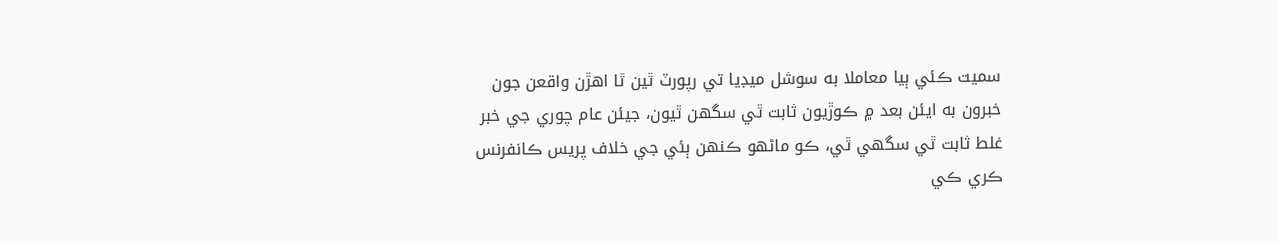سميت ڪئي ٻيا معاملا به سوشل ميڊيا تي رپورٽ ٿين ٿا اھڙن واقعن جون خبرون به ايئن بعد ۾ ڪوڙيون ثابت ٿي سگھن ٿيون، جيئن عام چوري جي خبر غلط ثابت ٿي سگھي ٿي، ڪو ماڻھو ڪنھن ٻئي جي خلاف پريس ڪانفرنس ڪري ڪي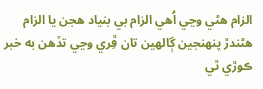الزام ھڻي وڃي اُھي الزام بي بنياد ھجن يا الزام ھڻندڙ پنھنجين ڳالھين تان ڦِري وڃي تڏھن به خبر ڪوڙي ٿي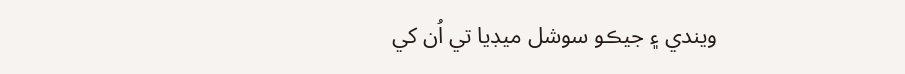ويندي ۽ جيڪو سوشل ميڊيا تي اُن کي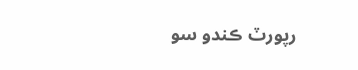رپورٽ ڪندو سو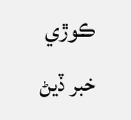ڪوڙي خبر ڏيڻ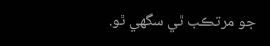جو مرتڪب ٿي سگھي ٿو.